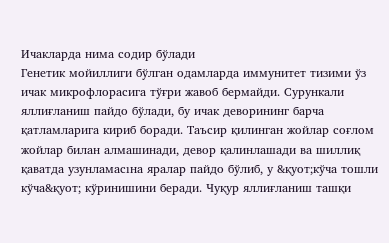Ичакларда нима содир бўлади
Генетик мойиллиги бўлган одамларда иммунитет тизими ўз ичак микрофлорасига тўғри жавоб бермайди. Сурункали яллиғланиш пайдо бўлади, бу ичак деворининг барча қатламларига кириб боради. Таъсир қилинган жойлар соғлом жойлар билан алмашинади, девор қалинлашади ва шиллиқ қаватда узунламасıна яралар пайдо бўлиб, у &қуот;кўча тошли кўча&қуот; кўринишини беради. Чуқур яллиғланиш ташқи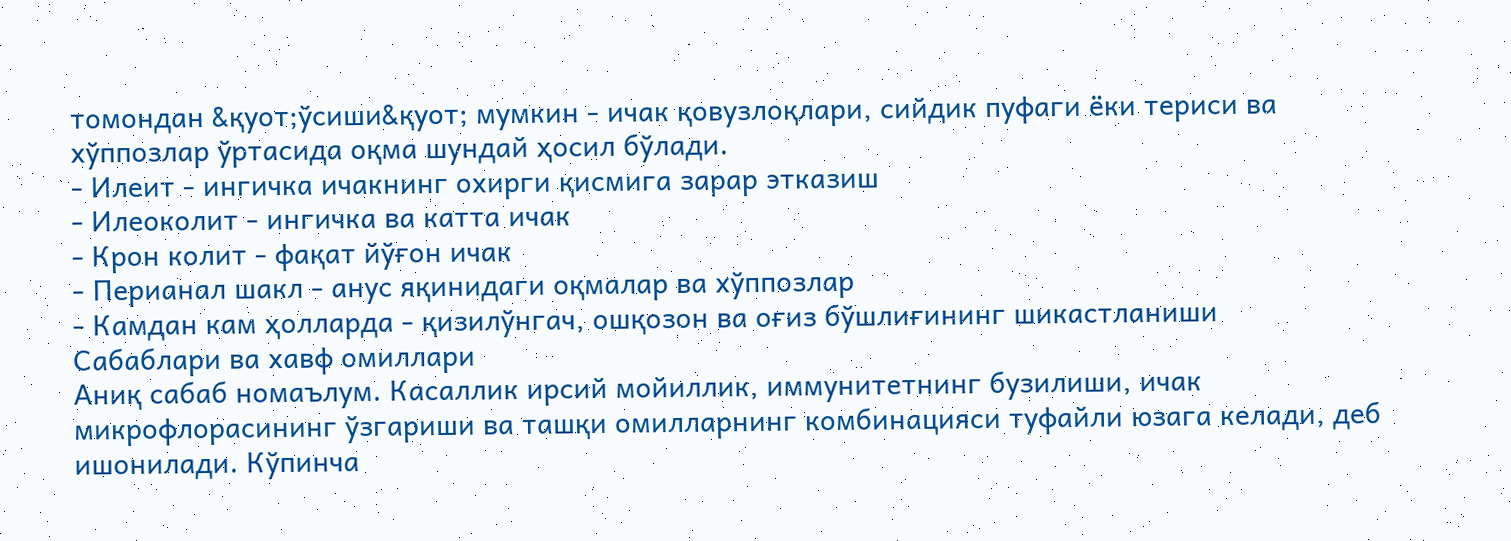томондан &қуот;ўсиши&қуот; мумкин - ичак қовузлоқлари, сийдик пуфаги ёки териси ва хўппозлар ўртасида оқма шундай ҳосил бўлади.
- Илеит - ингичка ичакнинг охирги қисмига зарар этказиш
- Илеоколит - ингичка ва катта ичак
- Крон колит - фақат йўғон ичак
- Перианал шакл - анус яқинидаги оқмалар ва хўппозлар
- Камдан кам ҳолларда - қизилўнгач, ошқозон ва оғиз бўшлиғининг шикастланиши
Сабаблари ва хавф омиллари
Аниқ сабаб номаълум. Касаллик ирсий мойиллик, иммунитетнинг бузилиши, ичак микрофлорасининг ўзгариши ва ташқи омилларнинг комбинацияси туфайли юзага келади, деб ишонилади. Кўпинча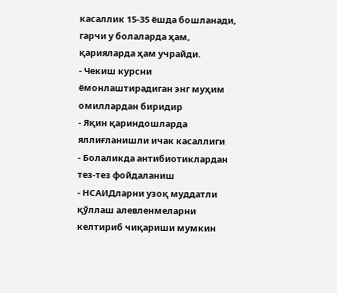касаллик 15-35 ёшда бошланади, гарчи у болаларда ҳам, қарияларда ҳам учрайди.
- Чекиш курсни ёмонлаштирадиган энг муҳим омиллардан биридир
- Яқин қариндошларда яллиғланишли ичак касаллиги
- Болаликда антибиотиклардан тез-тез фойдаланиш
- НСАИДларни узоқ муддатли қўллаш алевленмеларни келтириб чиқариши мумкин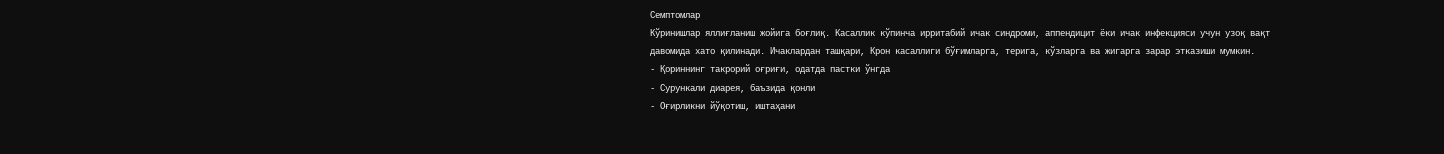Семптомлар
Кўринишлар яллиғланиш жойига боғлиқ. Касаллик кўпинча ирритабий ичак синдроми, аппендицит ёки ичак инфекцияси учун узоқ вақт давомида хато қилинади. Ичаклардан ташқари, Крон касаллиги бўғимларга, терига, кўзларга ва жигарга зарар этказиши мумкин.
- Қориннинг такрорий оғриғи, одатда пастки ўнгда
- Сурункали диарея, баъзида қонли
- Оғирликни йўқотиш, иштаҳани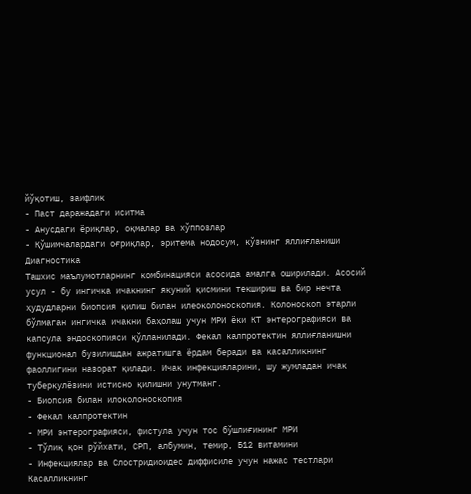йўқотиш, заифлик
- Паст даражадаги иситма
- Анусдаги ёриқлар, оқмалар ва хўппозлар
- Қўшимчалардаги оғриқлар, эритема нодосум, кўзнинг яллиғланиши
Диагностика
Ташхис маълумотларнинг комбинацияси асосида амалга оширилади. Асосий усул - бу ингичка ичакнинг якуний қисмини текшириш ва бир нечта ҳудудларни биопсия қилиш билан илеоколоноскопия. Колоноскоп этарли бўлмаган ингичка ичакни баҳолаш учун МРИ ёки КТ энтерографияси ва капсула эндоскопияси қўлланилади. Фекал калпротектин яллиғланишни функционал бузилишдан ажратишга ёрдам беради ва касалликнинг фаоллигини назорат қилади. Ичак инфекцияларини, шу жумладан ичак туберкулёзини истисно қилишни унутманг.
- Биопсия билан илоколоноскопия
- Фекал калпротектин
- МРИ энтерографияси, фистула учун тос бўшлиғининг МРИ
- Тўлиқ қон рўйхати, СРП, албумин, темир, Б12 витамини
- Инфекциялар ва Слостридиоидес диффисиле учун нажас тестлари
Касалликнинг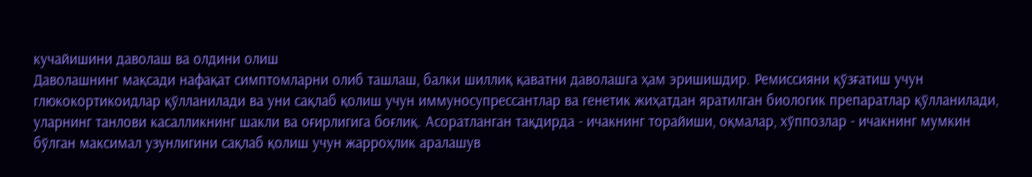кучайишини даволаш ва олдини олиш
Даволашнинг мақсади нафақат симптомларни олиб ташлаш, балки шиллиқ қаватни даволашга ҳам эришишдир. Ремиссияни қўзғатиш учун глюкокортикоидлар қўлланилади ва уни сақлаб қолиш учун иммуносупрессантлар ва генетик жиҳатдан яратилган биологик препаратлар қўлланилади, уларнинг танлови касалликнинг шакли ва оғирлигига боғлиқ. Асоратланган тақдирда - ичакнинг торайиши, оқмалар, хўппозлар - ичакнинг мумкин бўлган максимал узунлигини сақлаб қолиш учун жарроҳлик аралашув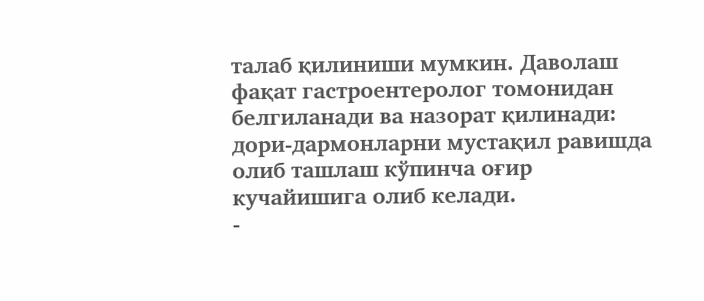талаб қилиниши мумкин. Даволаш фақат гастроентеролог томонидан белгиланади ва назорат қилинади: дори-дармонларни мустақил равишда олиб ташлаш кўпинча оғир кучайишига олиб келади.
-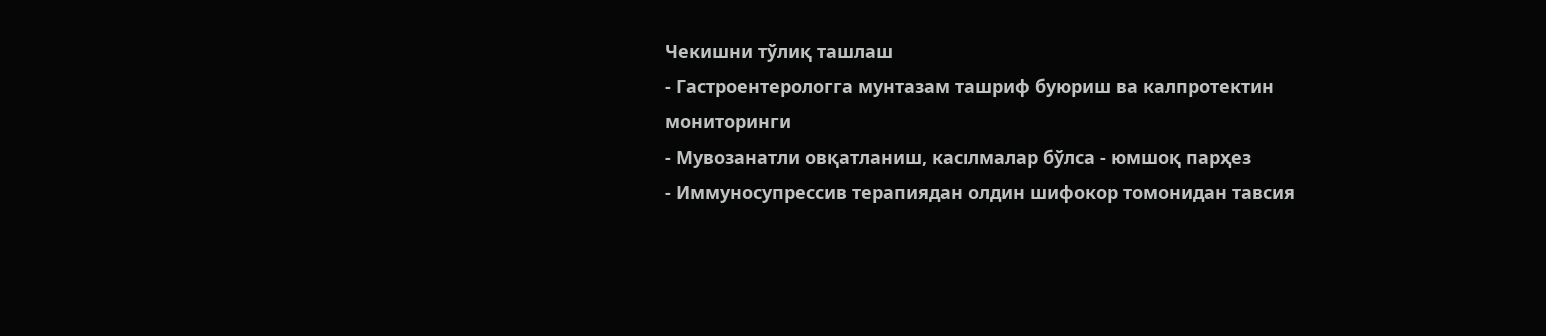Чекишни тўлиқ ташлаш
- Гастроентерологга мунтазам ташриф буюриш ва калпротектин мониторинги
- Мувозанатли овқатланиш, касıлмалар бўлса - юмшоқ парҳез
- Иммуносупрессив терапиядан олдин шифокор томонидан тавсия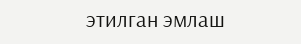этилган эмлаш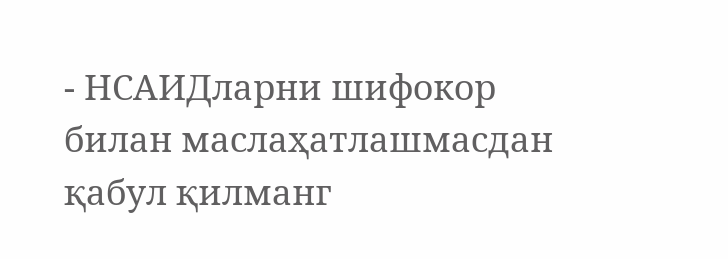- НСАИДларни шифокор билан маслаҳатлашмасдан қабул қилманг